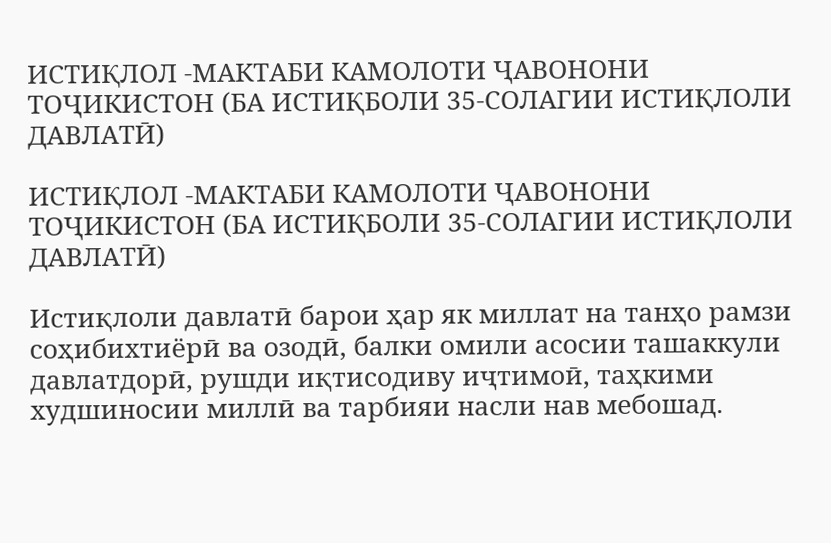ИСТИҚЛОЛ -МАКТАБИ КАМОЛОТИ ҶАВОНОНИ ТОҶИКИСТОН (БА ИСТИҚБОЛИ 35-СОЛАГИИ ИСТИҚЛОЛИ ДАВЛАТӢ)

ИСТИҚЛОЛ -МАКТАБИ КАМОЛОТИ ҶАВОНОНИ ТОҶИКИСТОН (БА ИСТИҚБОЛИ 35-СОЛАГИИ ИСТИҚЛОЛИ ДАВЛАТӢ)

Истиқлоли давлатӣ барои ҳар як миллат на танҳо рамзи соҳибихтиёрӣ ва озодӣ, балки омили асосии ташаккули давлатдорӣ, рушди иқтисодиву иҷтимоӣ, таҳкими худшиносии миллӣ ва тарбияи насли нав мебошад.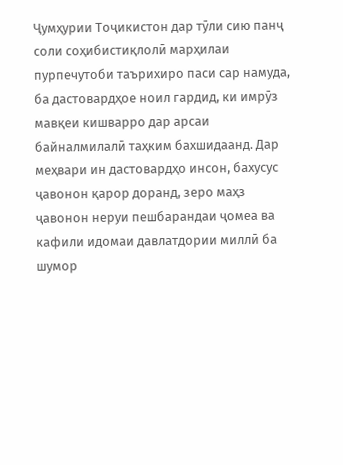Ҷумҳурии Тоҷикистон дар тӯли сию панҷ соли соҳибистиқлолӣ марҳилаи пурпечутоби таърихиро паси сар намуда, ба дастовардҳое ноил гардид, ки имрӯз мавқеи кишварро дар арсаи байналмилалӣ таҳким бахшидаанд. Дар меҳвари ин дастовардҳо инсон, бахусус ҷавонон қарор доранд, зеро маҳз ҷавонон неруи пешбарандаи ҷомеа ва кафили идомаи давлатдории миллӣ ба шумор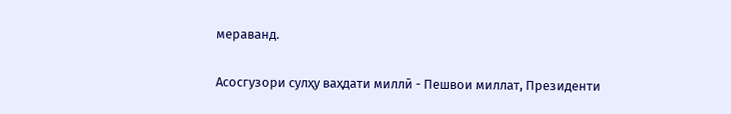мераванд.

Асосгузори сулҳу ваҳдати миллӣ - Пешвои миллат, Президенти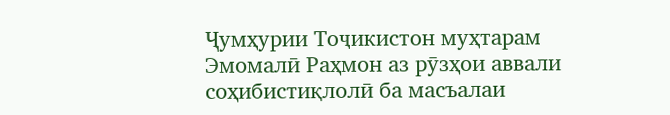Ҷумҳурии Тоҷикистон муҳтарам Эмомалӣ Раҳмон аз рӯзҳои аввали соҳибистиқлолӣ ба масъалаи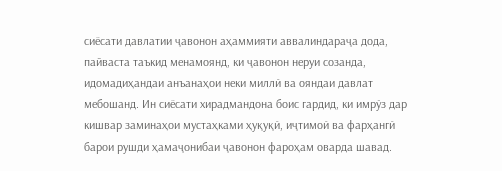сиёсати давлатии ҷавонон аҳаммияти аввалиндараҷа дода, пайваста таъкид менамоянд, ки ҷавонон неруи созанда, идомадиҳандаи анъанаҳои неки миллӣ ва ояндаи давлат мебошанд. Ин сиёсати хирадмандона боис гардид, ки имрӯз дар кишвар заминаҳои мустаҳками ҳуқуқӣ, иҷтимоӣ ва фарҳангӣ барои рушди ҳамаҷонибаи ҷавонон фароҳам оварда шавад.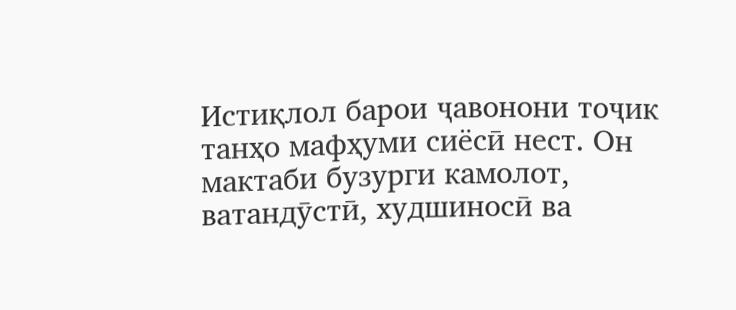Истиқлол барои ҷавонони тоҷик танҳо мафҳуми сиёсӣ нест. Он мактаби бузурги камолот, ватандӯстӣ, худшиносӣ ва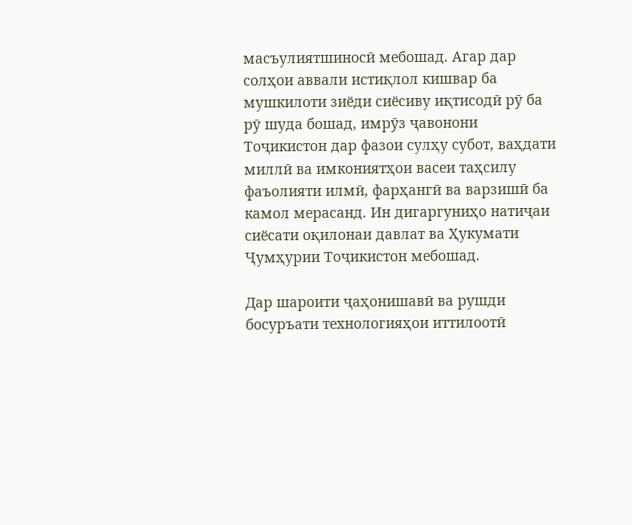масъулиятшиносӣ мебошад. Агар дар солҳои аввали истиқлол кишвар ба мушкилоти зиёди сиёсиву иқтисодӣ рӯ ба рӯ шуда бошад, имрӯз ҷавонони Тоҷикистон дар фазои сулҳу субот, ваҳдати миллӣ ва имкониятҳои васеи таҳсилу фаъолияти илмӣ, фарҳангӣ ва варзишӣ ба камол мерасанд. Ин дигаргуниҳо натиҷаи сиёсати оқилонаи давлат ва Ҳукумати Ҷумҳурии Тоҷикистон мебошад.

Дар шароити ҷаҳонишавӣ ва рушди босуръати технологияҳои иттилоотӣ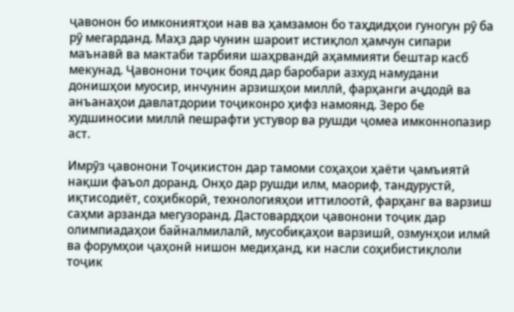ҷавонон бо имкониятҳои нав ва ҳамзамон бо таҳдидҳои гуногун рӯ ба рӯ мегарданд. Маҳз дар чунин шароит истиқлол ҳамчун сипари маънавӣ ва мактаби тарбияи шаҳрвандӣ аҳаммияти бештар касб мекунад. Ҷавонони тоҷик бояд дар баробари азхуд намудани донишҳои муосир, инчунин арзишҳои миллӣ, фарҳанги аҷдодӣ ва анъанаҳои давлатдории тоҷиконро ҳифз намоянд. Зеро бе худшиносии миллӣ пешрафти устувор ва рушди ҷомеа имконнопазир аст.

Имрӯз ҷавонони Тоҷикистон дар тамоми соҳаҳои ҳаёти ҷамъиятӣ нақши фаъол доранд. Онҳо дар рушди илм, маориф, тандурустӣ, иқтисодиёт, соҳибкорӣ, технологияҳои иттилоотӣ, фарҳанг ва варзиш саҳми арзанда мегузоранд. Дастовардҳои ҷавонони тоҷик дар олимпиадаҳои байналмилалӣ, мусобиқаҳои варзишӣ, озмунҳои илмӣ ва форумҳои ҷаҳонӣ нишон медиҳанд, ки насли соҳибистиқлоли тоҷик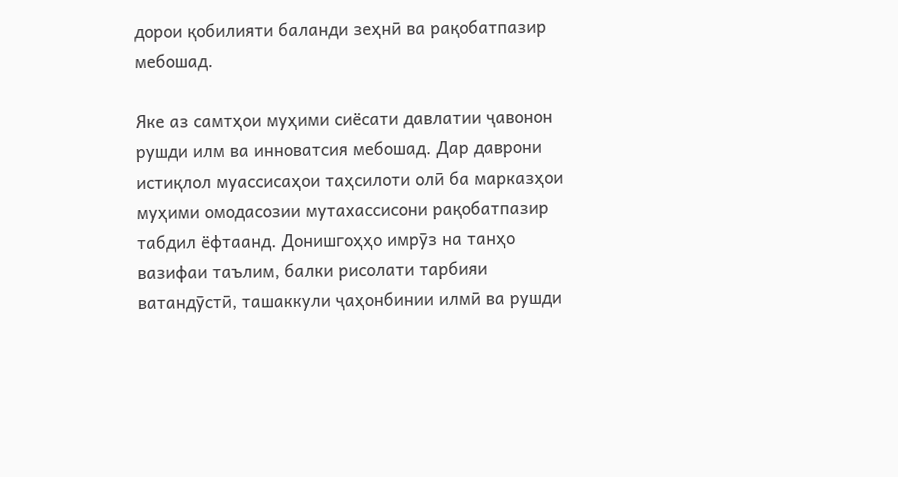дорои қобилияти баланди зеҳнӣ ва рақобатпазир мебошад.

Яке аз самтҳои муҳими сиёсати давлатии ҷавонон рушди илм ва инноватсия мебошад. Дар даврони истиқлол муассисаҳои таҳсилоти олӣ ба марказҳои муҳими омодасозии мутахассисони рақобатпазир табдил ёфтаанд. Донишгоҳҳо имрӯз на танҳо вазифаи таълим, балки рисолати тарбияи ватандӯстӣ, ташаккули ҷаҳонбинии илмӣ ва рушди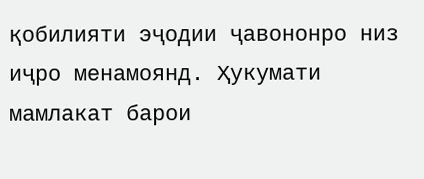қобилияти эҷодии ҷавононро низ иҷро менамоянд. Ҳукумати мамлакат барои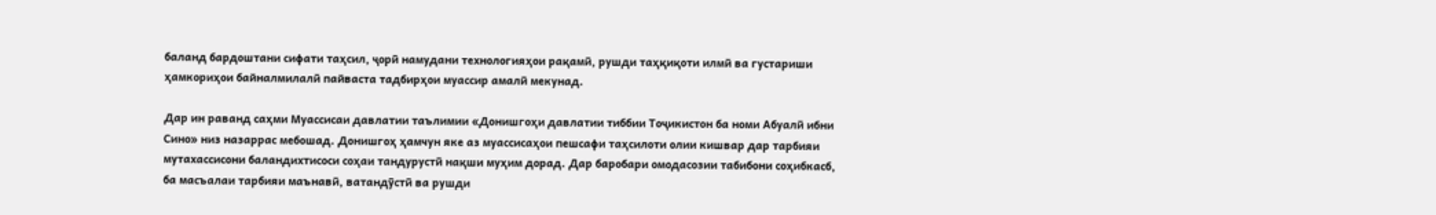баланд бардоштани сифати таҳсил, ҷорӣ намудани технологияҳои рақамӣ, рушди таҳқиқоти илмӣ ва густариши ҳамкориҳои байналмилалӣ пайваста тадбирҳои муассир амалӣ мекунад.

Дар ин раванд саҳми Муассисаи давлатии таълимии «Донишгоҳи давлатии тиббии Тоҷикистон ба номи Абуалӣ ибни Сино» низ назаррас мебошад. Донишгоҳ ҳамчун яке аз муассисаҳои пешсафи таҳсилоти олии кишвар дар тарбияи мутахассисони баландихтисоси соҳаи тандурустӣ нақши муҳим дорад. Дар баробари омодасозии табибони соҳибкасб, ба масъалаи тарбияи маънавӣ, ватандӯстӣ ва рушди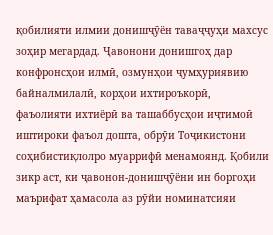қобилияти илмии донишҷӯён таваҷҷуҳи махсус зоҳир мегардад. Ҷавонони донишгоҳ дар конфронсҳои илмӣ, озмунҳои ҷумҳуриявию байналмилалӣ, корҳои ихтироъкорӣ, фаъолияти ихтиёрӣ ва ташаббусҳои иҷтимоӣ иштироки фаъол дошта, обрӯи Тоҷикистони соҳибистиқлолро муаррифӣ менамоянд. Қобили зикр аст, ки ҷавонон-донишҷӯёни ин боргоҳи маърифат ҳамасола аз рӯйи номинатсияи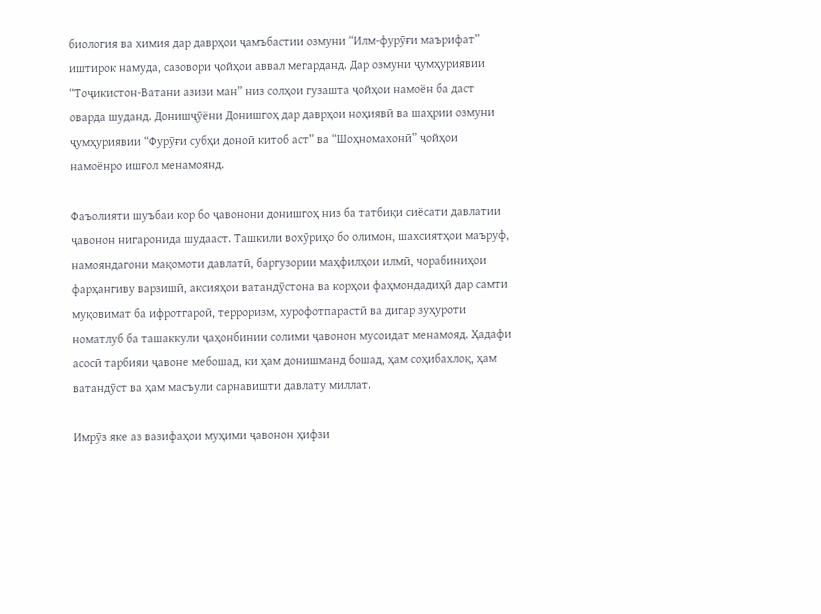биология ва химия дар даврҳои ҷамъбастии озмуни “Илм-фурӯғи маърифат” иштирок намуда, сазовори ҷойҳои аввал мегарданд. Дар озмуни ҷумҳуриявии “Тоҷикистон-Ватани азизи ман” низ солҳои гузашта ҷойҳои намоён ба даст оварда шуданд. Донишҷӯёни Донишгоҳ дар даврҳои ноҳиявӣ ва шаҳрии озмуни ҷумҳуриявии “Фурӯғи субҳи доноӣ китоб аст” ва “Шоҳномахонӣ” ҷойҳои намоёнро ишғол менамоянд.

Фаъолияти шуъбаи кор бо ҷавонони донишгоҳ низ ба татбиқи сиёсати давлатии ҷавонон нигаронида шудааст. Ташкили вохӯриҳо бо олимон, шахсиятҳои маъруф, намояндагони мақомоти давлатӣ, баргузории маҳфилҳои илмӣ, чорабиниҳои фарҳангиву варзишӣ, аксияҳои ватандӯстона ва корҳои фаҳмондадиҳӣ дар самти муқовимат ба ифротгароӣ, терроризм, хурофотпарастӣ ва дигар зуҳуроти номатлуб ба ташаккули ҷаҳонбинии солими ҷавонон мусоидат менамояд. Ҳадафи асосӣ тарбияи ҷавоне мебошад, ки ҳам донишманд бошад, ҳам соҳибахлоқ, ҳам ватандӯст ва ҳам масъули сарнавишти давлату миллат.

Имрӯз яке аз вазифаҳои муҳими ҷавонон ҳифзи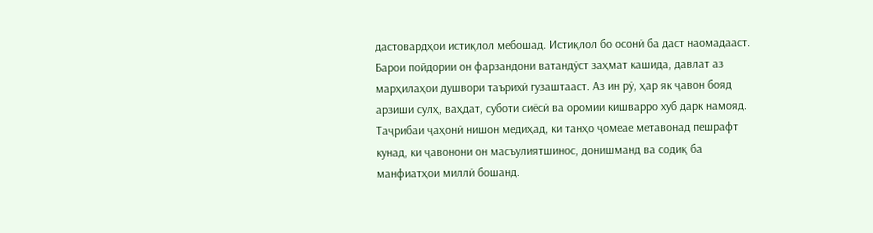дастовардҳои истиқлол мебошад. Истиқлол бо осонӣ ба даст наомадааст. Барои пойдории он фарзандони ватандӯст заҳмат кашида, давлат аз марҳилаҳои душвори таърихӣ гузаштааст. Аз ин рӯ, ҳар як ҷавон бояд арзиши сулҳ, ваҳдат, суботи сиёсӣ ва оромии кишварро хуб дарк намояд. Таҷрибаи ҷаҳонӣ нишон медиҳад, ки танҳо ҷомеае метавонад пешрафт кунад, ки ҷавонони он масъулиятшинос, донишманд ва содиқ ба манфиатҳои миллӣ бошанд.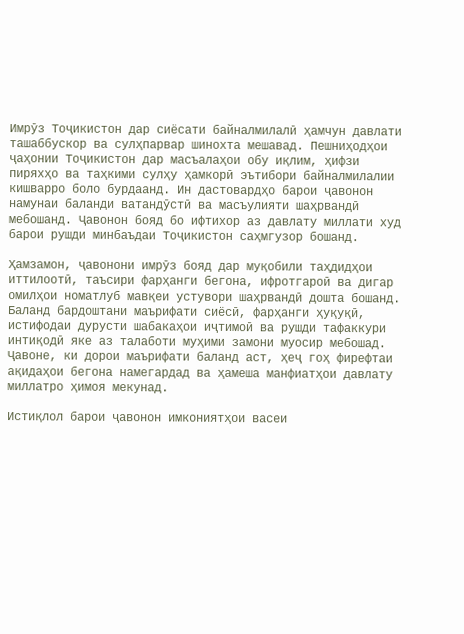Имрӯз Тоҷикистон дар сиёсати байналмилалӣ ҳамчун давлати ташаббускор ва сулҳпарвар шинохта мешавад. Пешниҳодҳои ҷаҳонии Тоҷикистон дар масъалаҳои обу иқлим, ҳифзи пиряхҳо ва таҳкими сулҳу ҳамкорӣ эътибори байналмилалии кишварро боло бурдаанд. Ин дастовардҳо барои ҷавонон намунаи баланди ватандӯстӣ ва масъулияти шаҳрвандӣ мебошанд. Ҷавонон бояд бо ифтихор аз давлату миллати худ барои рушди минбаъдаи Тоҷикистон саҳмгузор бошанд.

Ҳамзамон, ҷавонони имрӯз бояд дар муқобили таҳдидҳои иттилоотӣ, таъсири фарҳанги бегона, ифротгароӣ ва дигар омилҳои номатлуб мавқеи устувори шаҳрвандӣ дошта бошанд. Баланд бардоштани маърифати сиёсӣ, фарҳанги ҳуқуқӣ, истифодаи дурусти шабакаҳои иҷтимоӣ ва рушди тафаккури интиқодӣ яке аз талаботи муҳими замони муосир мебошад. Ҷавоне, ки дорои маърифати баланд аст, ҳеҷ гоҳ фирефтаи ақидаҳои бегона намегардад ва ҳамеша манфиатҳои давлату миллатро ҳимоя мекунад.

Истиқлол барои ҷавонон имкониятҳои васеи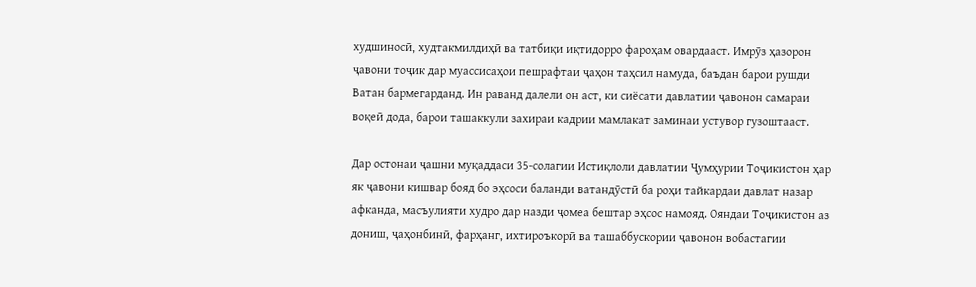худшиносӣ, худтакмилдиҳӣ ва татбиқи иқтидорро фароҳам овардааст. Имрӯз ҳазорон ҷавони тоҷик дар муассисаҳои пешрафтаи ҷаҳон таҳсил намуда, баъдан барои рушди Ватан бармегарданд. Ин раванд далели он аст, ки сиёсати давлатии ҷавонон самараи воқеӣ дода, барои ташаккули захираи кадрии мамлакат заминаи устувор гузоштааст.

Дар остонаи ҷашни муқаддаси 35-солагии Истиқлоли давлатии Ҷумҳурии Тоҷикистон ҳар як ҷавони кишвар бояд бо эҳсоси баланди ватандӯстӣ ба роҳи тайкардаи давлат назар афканда, масъулияти худро дар назди ҷомеа бештар эҳсос намояд. Ояндаи Тоҷикистон аз дониш, ҷаҳонбинӣ, фарҳанг, ихтироъкорӣ ва ташаббускории ҷавонон вобастагии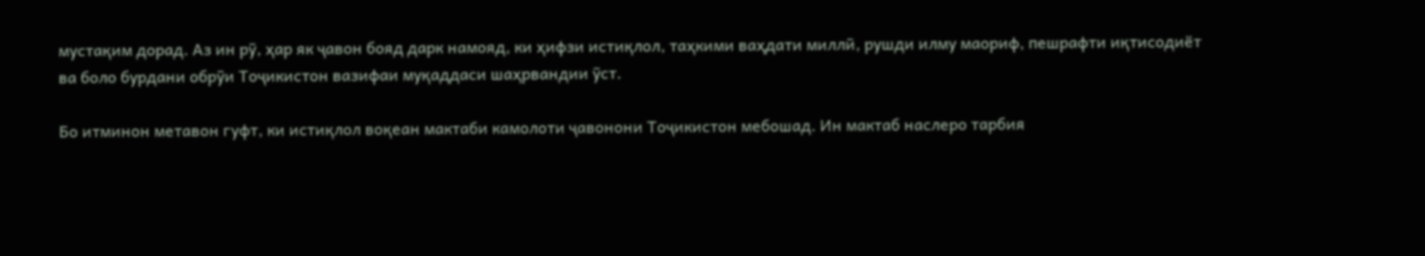мустақим дорад. Аз ин рӯ, ҳар як ҷавон бояд дарк намояд, ки ҳифзи истиқлол, таҳкими ваҳдати миллӣ, рушди илму маориф, пешрафти иқтисодиёт ва боло бурдани обрӯи Тоҷикистон вазифаи муқаддаси шаҳрвандии ӯст.

Бо итминон метавон гуфт, ки истиқлол воқеан мактаби камолоти ҷавонони Тоҷикистон мебошад. Ин мактаб наслеро тарбия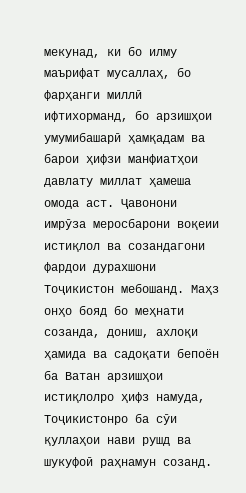мекунад, ки бо илму маърифат мусаллаҳ, бо фарҳанги миллӣ ифтихорманд, бо арзишҳои умумибашарӣ ҳамқадам ва барои ҳифзи манфиатҳои давлату миллат ҳамеша омода аст. Ҷавонони имрӯза меросбарони воқеии истиқлол ва созандагони фардои дурахшони Тоҷикистон мебошанд. Маҳз онҳо бояд бо меҳнати созанда, дониш, ахлоқи ҳамида ва садоқати бепоён ба Ватан арзишҳои истиқлолро ҳифз намуда, Тоҷикистонро ба сӯи қуллаҳои нави рушд ва шукуфоӣ раҳнамун созанд.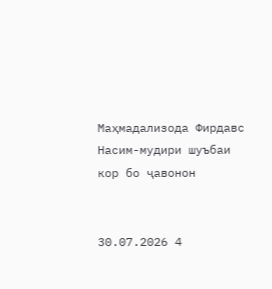Маҳмадализода Фирдавс Насим-мудири шуъбаи кор бо ҷавонон


30.07.2026 4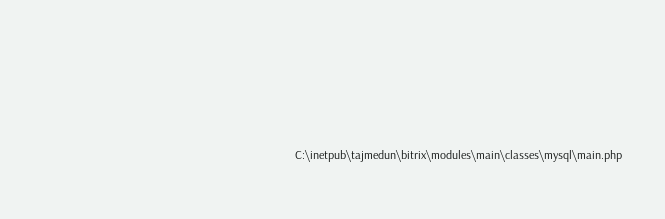C:\inetpub\tajmedun\bitrix\modules\main\classes\mysql\main.php